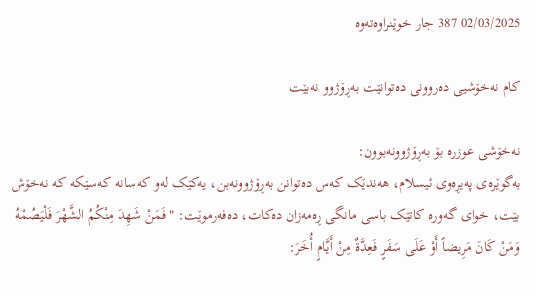02/03/2025 387 جار خوێنراوەتەوە

کام نەخۆشیی دەروونی دەتوانێت بەڕۆژوو نەبێت

نەخۆشی عوزرە بۆ بەڕۆژوونەبوون:
بەگوێرەی پەیڕەوی ئیسلام، هەندێک کەس دەتوانن بەڕۆژوونەبن، یەکێک لەو کەسانە کەسێکە کە نەخۆش بێت، خوای گەورە کاتێک باسی مانگی ڕەمەزان دەکات، دەفەرموێت: "فَمَنْ شَهِدَ مِنْكُمُ الشَّهْرَ فَلْيَصُمْهُ وَمَنْ كَانَ مَرِيضاً أَوْ عَلَى سَفَرٍ فَعِدَّةٌ مِنْ أَيَّامٍ أُخَرَ: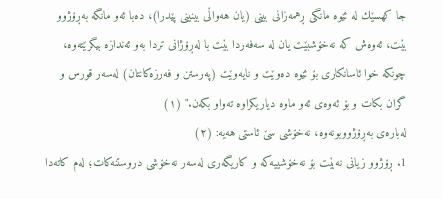جا كهسێك له ئێوه مانگی ڕهمەزانی بینی (یان هەواڵی بینینی پێدرا)، دەبا ئەو مانگه بەڕۆژوو بێت، ئەوەش كه نەخۆشبێت یان له سەفەردا بێت با لەڕۆژانی تردا بەو ئەندازه بیگرێتەوە، چونكه خوا ئاسانكاری بۆ ئێوه دەوێت و نایەوێت (پەرستن و فەرزەكانتان) لەسەر قورس و گران بكات و بۆ ئەوەی ئەو ماوه دیاریكراوه تەواو بكەن." (١)
لەبارەی بەڕۆژووبونەوە، نەخۆشی سێ ئاستی هەیە: (٢)
1. ڕۆژوو زیانی نەبێت بۆ نەخۆشییەکە و کاریگەری لەسەر نەخۆشی دروستنەکات؛ لەم کاتەدا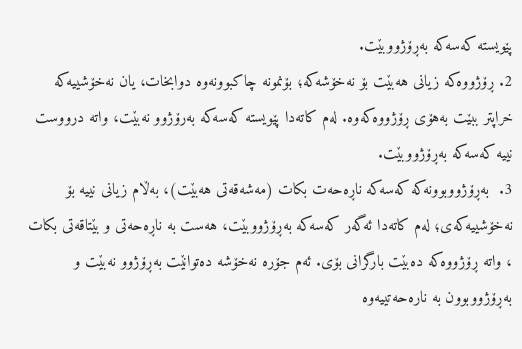پێویستە کەسەکە بەڕۆژووبێت.
2. ڕۆژووەکە زیانی هەبێت بۆ نەخۆشەکە؛ بۆنمونە چاکبوونەوە دوابخات، یان نەخۆشییەکە خراپتر ببێت بەهۆی ڕۆژووەکەوە. لەم کاتەدا پێویستە کەسەکە بەرۆژوو نەبێت، واتە درووست نییە کەسەکە بەڕۆژووبێت.
3.  بەڕۆژووبوونەکە کەسەکە ناڕەحەت بکات (مەشەقەتی هەبێت)، بەڵام زیانی نییە بۆ نەخۆشییەکەی؛ لەم کاتەدا ئەگەر کەسەکە بەڕۆژووبێت، هەست بە ناڕەحەتی و بێتاقەتی بکات ، واتە ڕۆژووەکە دەبێت بارگرانی بۆی. ئەم جۆرە نەخۆشە دەتوانێت بەڕۆژوو نەبێت و بەڕۆژووبوون بە نارەحەتییەوە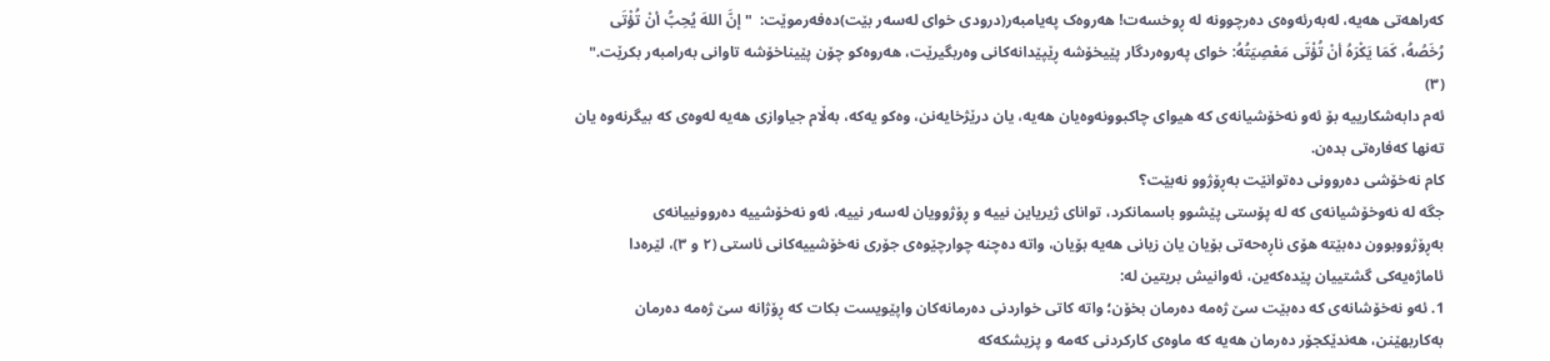کەراهەتی هەیە، لەبەرئەوەی دەرچوونە لە ڕوخسەت! هەروەک پەیامبەر(درودی خوای لەسەر بێت)دەفەرموێت:  "إنَّ اللهَ يُحِبُّ أنْ تُؤْتَى رُخَصُهُ، كَمَا يَكْرَهُ أنْ تُؤْتَى مَعْصِيَتُهُ: خواى پەروەردگار پێیخۆشه ڕێپێدانەكانى وەربگیرێت، هەروەكو چۆن پێیناخۆشە تاوانى بەرامبەر بكرێت." (٣)
ئەم دابەشکارییە بۆ ئەو نەخۆشیانەی کە هیوای چاکبوونەوەیان هەیە، یان درێژخایەنن، وەکو یەکە، بەڵام جیاوازی هەیە لەوەی کە بیگرنەوە یان تەنها کەفارەتی بدەن.
کام نەخۆشی دەروونی دەتوانێت بەڕۆژوو نەبێت؟
جگە لە نەوخۆشیانەی کە لە پۆستی پێشوو باسمانکرد، توانای ژیریاین نییە و ڕۆژوویان لەسەر نییە، ئەو نەخۆشییە دەروونییانەی بەڕۆژووبوون دەبێتە هۆی ناڕەحەتی بۆیان یان زیانی هەیە بۆیان، واتە دەچنە چوارچێوەی جۆری نەخۆشییەکانی ئاستی (٢ و ٣)، لێرەدا ئاماژەیەکی گشتییان پێدەکەین، ئەوانیش بریتین لە:
1. ئەو نەخۆشانەی کە دەبێت سێ ژەمە دەرمان بخۆن؛ واتە کاتی خواردنی دەرمانەکان واپێویست بکات کە ڕۆژانە سێ ژەمە دەرمان بەکاربهێنن، هەندێکجۆر دەرمان هەیە کە ماوەی کارکردنی کەمە و پزیشکەکە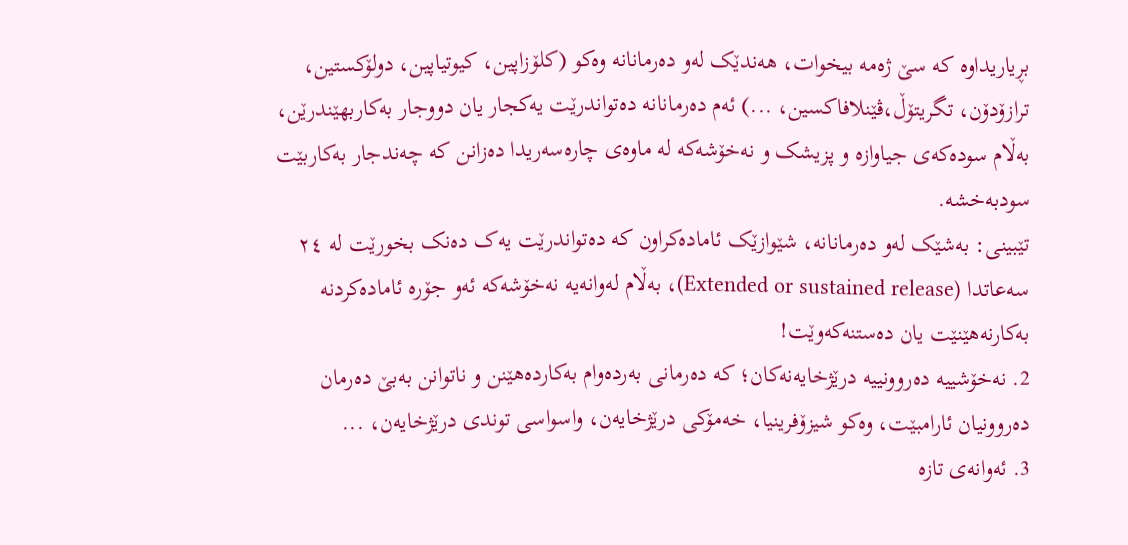بڕیاریداوە کە سێ ژەمە بیخوات، هەندێک لەو دەرمانانە وەکو (کلۆزاپین، کیوتیاپین، دولۆکستین، ترازۆدۆن، تگریتۆڵ،ڤێنلافاکسین، ...) ئەم دەرمانانە دەتواندرێت یەکجار یان دووجار بەکاربهێندرێن، بەڵام سودەکەی جیاوازە و پزیشک و نەخۆشەکە لە ماوەی چارەسەریدا دەزانن کە چەندجار بەکاربێت سودبەخشە.
تێبینی: بەشێک لەو دەرمانانە، شێوازێک ئامادەکراون کە دەتواندرێت یەک دەنک بخورێت لە ٢٤ سەعاتدا (Extended or sustained release)، بەڵام لەوانەیە نەخۆشەکە ئەو جۆرە ئامادەکردنە بەکارنەهێنێت یان دەستنەکەوێت!
2. نەخۆشییە دەروونییە درێژخایەنەکان؛ کە دەرمانی بەردەوام بەکاردەهێنن و ناتوانن بەبێ دەرمان دەروونیان ئارامبێت، وەکو شیزۆفرینیا، خەمۆکی درێژخایەن، واسواسی توندی درێژخایەن، ...
3. ئەوانەی تازە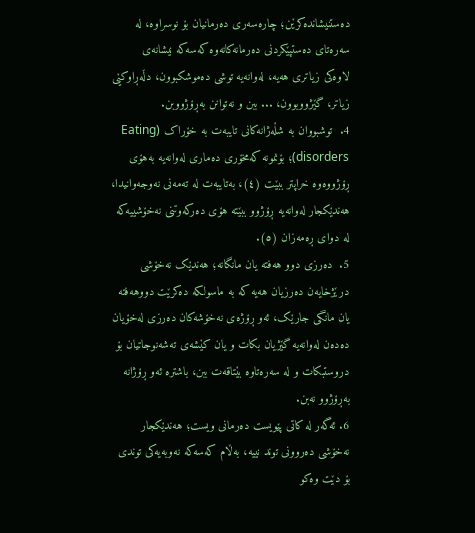دەستنیشاندەکرێن؛ چارەسەری دەرمانیان بۆ نوسراوە، لە سەرەتای دەستپێکردنی دەرمانەکانەوە کەسەکە نیشانەی لاوەکی زیاتری هەیە، لەوانەیە توشی دەموشکبوون، دڵەڕاوکێی زیاتر، گێژووبوون، ... ببن و نەتوانن بەڕۆژووبن.
4.  توشبووان بە شڵەژانەکانی تایبەت بە خۆراک (Eating disorders)؛ بۆنمونە کەمخۆری دەماری لەوانەیە بەهۆی ڕۆژووەوە خراپتر ببێت (٤)، بەتایبەت لە تەمەنی نەوجەوانیدا، هەندێکجار لەوانەیە ڕۆژوو ببێتە هۆی دەرکەوتنی نەخۆشییەکە لە دوای ڕەمەزان (٥).
5.  دەرزی دوو هەفتە یان مانگانە؛ هەندێک نەخۆشی درێژخایەن دەرزیان هەیە کە بە ماسولکە دەکرێت دووهەفتە یان مانگی جارێک، ئەو ڕۆژەی نەخۆشەکان دەرزی لەخۆیان دەدەن لەوانەیە گێژیان بکات و یان کێشەی تەشەنوجاتیان بۆ دروستبکات و لە سەرەتاوە بێتاقەت ببن، باشترە ئەو ڕۆژانە بەڕۆژوو نەبن.
6. ئەگەر لە کاتی پێویست دەرمانی ویست؛ هەندێکجار نەخۆشی دەروونی توند نییە، بەڵام کەسەکە نەوبەیەکی توندی بۆ دێت وەکو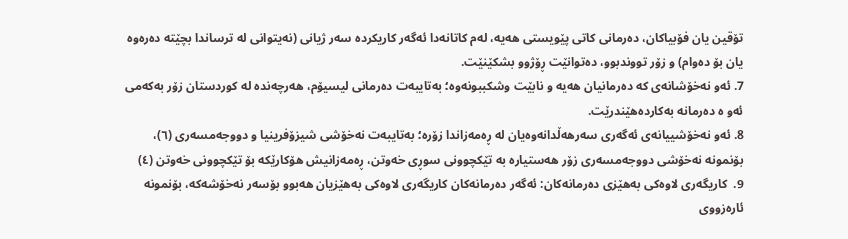تۆقین یان فۆبیاکان، دەرمانی کاتی پێویستی هەیە، لەم کاتانەدا ئەگەر کاریکردە سەر ژیانی (نەیتوانی لە ترساندا بچێتە دەرەوە یان بۆ دەوام) و زۆر تووندبوو، دەتوانێت ڕۆژوو بشکێنێت.
7. ئەو نەخۆشانەی کە دەرمانیان هەیە و نابێت وشکببونەوە؛ بەتایبەت دەرمانی لیسیۆم، هەرچەندە لە کوردستان زۆر بەکەمی ئەو ە دەرمانە بەکاردەهێندرێت.
8. ئەو نەخۆشییانەی ئەگەری سەرهەڵدانەوەیان لە ڕەمەزاندا زۆرە؛ بەتایبەت نەخۆشی شیزۆفرینیا و دووجەمسەری (٦)، بۆنمونە نەخۆشی دووجەمسەری زۆر هەستیارە بە تێکچوونی سوڕی خەوتن، ڕەمەزانیش هۆکارێکە بۆ تێکچوونی خەوتن (٤)
9.  کاریگەری لاوەکی بەهێزی دەرمانەکان: ئەگەر دەرمانەکان کاریگەری لاوەکی بەهێزیان هەبوو بۆسەر نەخۆشەکە، بۆنمونە ئارەزووی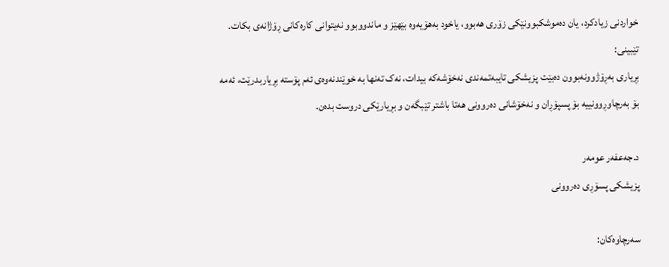خواردنی زیادکرد، یان دەموشکبوونێکی زۆری هەبوو، یاخود بەهۆیەوە بێهێز و ماندووبوو نەیتوانی کارەکانی ڕۆژانەی بکات.
تێبینی:
بڕیاری بەڕۆژوونەبوون دەبێت پزیشکی تایبەتمەندی نەخۆشەکە بیدات، نەک تەنها بە خوێندنەوەی ئەم پۆستە بڕیاربدرێت، ئەمە بۆ بەرچاوڕوونییە بۆ پسپۆڕان و نەخۆشانی دەروونی هەتا باشتر تێبگەن و بڕیارێکی دروست بدەن.

د.جەعفەر عومەر
پزیشکی پسۆڕی دەروونی

سەرچاوەکان: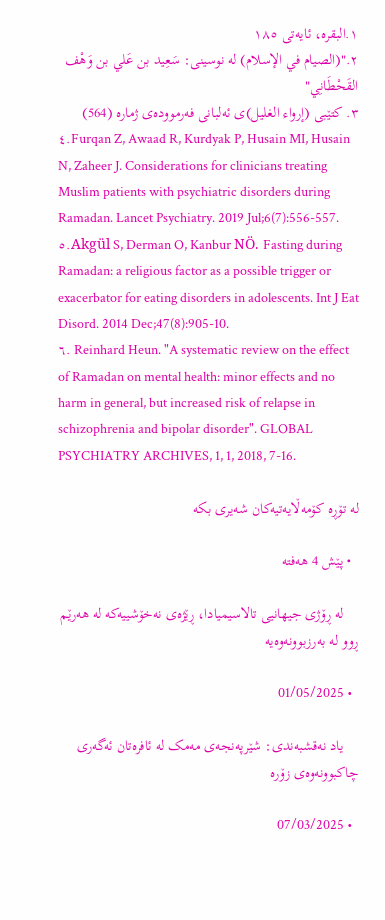١.البقرە، ئایەتی ١٨٥
٢."(الصیام في الإسلام) لە نوسینى: سَعِيد بن عَلي بن وَهْف القَحْطَانِي"
٣. کتێبی (إرواء الغليل)ی ئەلبانی فەرموودەی ژمارە (564)
٤.Furqan Z, Awaad R, Kurdyak P, Husain MI, Husain N, Zaheer J. Considerations for clinicians treating Muslim patients with psychiatric disorders during Ramadan. Lancet Psychiatry. 2019 Jul;6(7):556-557.
٥.Akgül S, Derman O, Kanbur NÖ. Fasting during Ramadan: a religious factor as a possible trigger or exacerbator for eating disorders in adolescents. Int J Eat Disord. 2014 Dec;47(8):905-10.
٦. Reinhard Heun. "A systematic review on the effect of Ramadan on mental health: minor effects and no harm in general, but increased risk of relapse in schizophrenia and bipolar disorder". GLOBAL PSYCHIATRY ARCHIVES, 1, 1, 2018, 7-16.

لە تۆڕە کۆمەڵایەتیەکان شەیری بکە

  • پێش 4 هەفتە

    لە ڕۆژی جیهانیی تالاسیمیادا، ڕێژەی نەخۆشییەكە لە هەرێم ڕوو لە بەرزبوونەوەیە

  • 01/05/2025

    یاد نەقشبەندی: شێرپەنجەی مەمک لە ئافرەتان ئەگەری چاكبوونەوەی زۆرە

  • 07/03/2025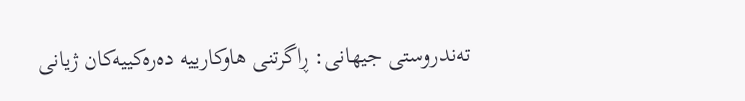تەندروستی جیهانی: ڕاگرتنی هاوكارییە دەرەکییەكان ژیانی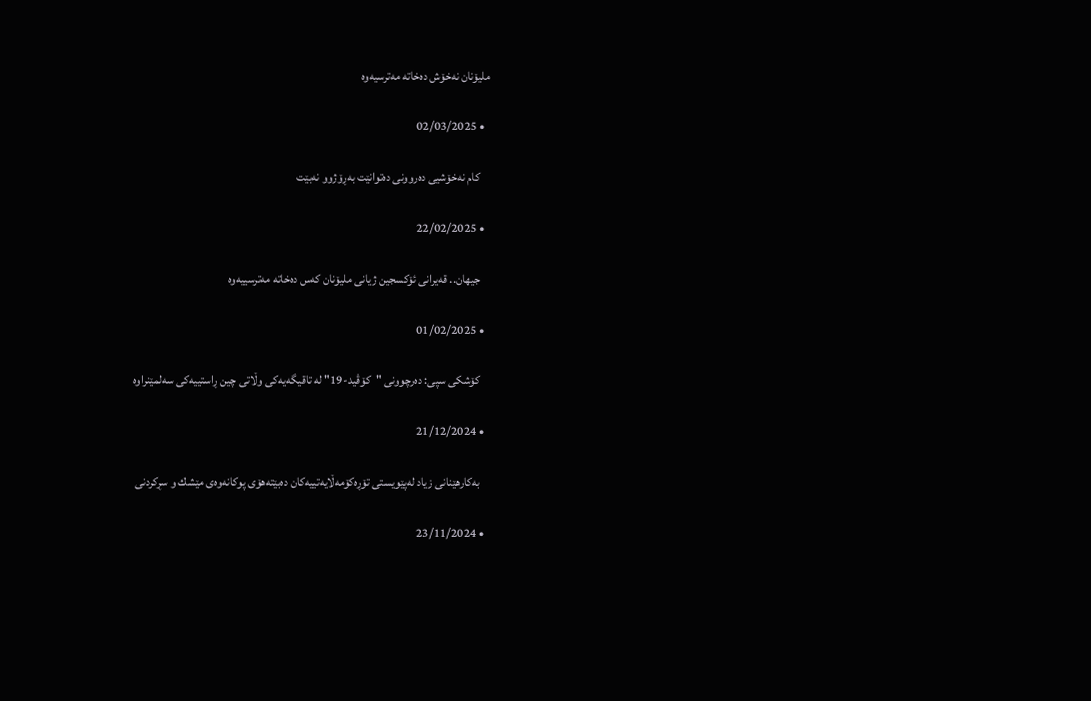ملیۆنان نەخۆش دەخاتە مەترسیەوە

  • 02/03/2025

    کام نەخۆشیی دەروونی دەتوانێت بەڕۆژوو نەبێت

  • 22/02/2025

    جیهان.. قەیرانی ئۆكسجین ژیانی ملیۆنان كەس دەخاتە مەترسییەوە

  • 01/02/2025

    كۆشكی سپی: دەرچوونی "كۆڤید-19" لە تاقیگەیەكی وڵاتی چین ڕاستییەكی سەلمێنراوە

  • 21/12/2024

    بەكارهێنانی زیاد لەپێویستی تۆڕەكۆمەڵایەتییەكان دەبێتەهۆی پوكانەوەی مێشك و سڕكردنی

  • 23/11/2024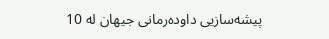پیشەسازیی داودەرمانی جیهان لە 10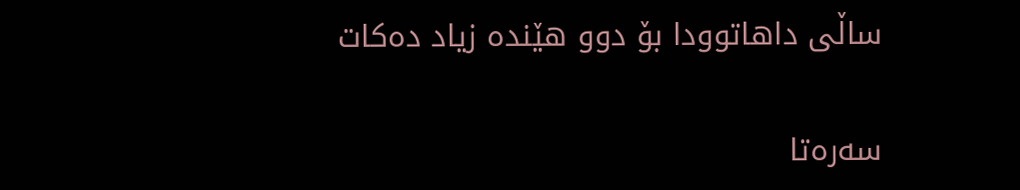ساڵی داهاتوودا بۆ دوو هێندە زیاد دەكات

سەرەتا